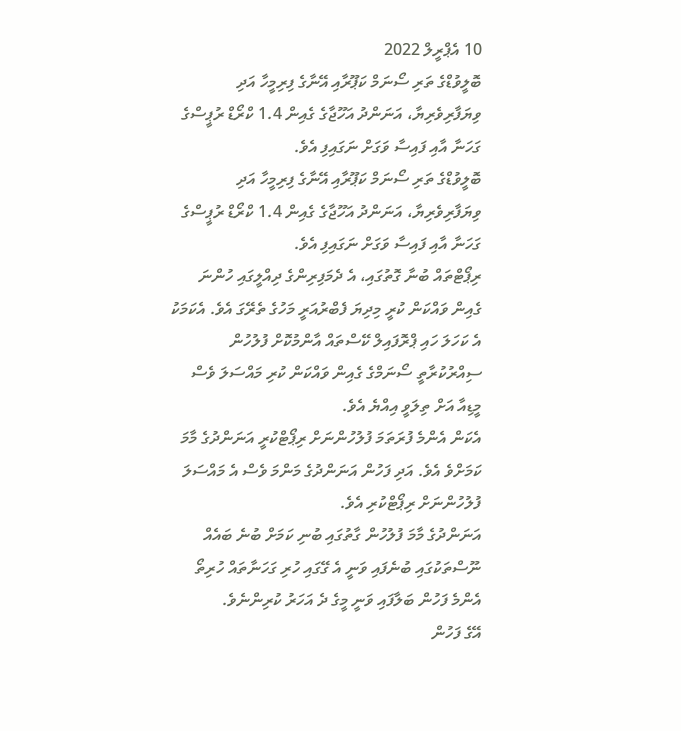10 އެޕްރީލް 2022
ބޮލީވުޑްގެ ތަރި ސޯނަމް ކަޕޫރާއި އޭނާގެ ފިރިމީހާ އަދި ވިޔަފާރިވެރިޔާ، އަނަންދު އަހޫޖާގެ ގެއިން 1.4 ކްރޯޑް ރުޕީސްގެ ގަހަނާ އާއި ފައިސާ ވަގަށް ނަގައިފި އެވެ.
ބޮލީވުޑްގެ ތަރި ސޯނަމް ކަޕޫރާއި އޭނާގެ ފިރިމީހާ އަދި ވިޔަފާރިވެރިޔާ، އަނަންދު އަހޫޖާގެ ގެއިން 1.4 ކްރޯޑް ރުޕީސްގެ ގަހަނާ އާއި ފައިސާ ވަގަށް ނަގައިފި އެވެ.
ރިޕޯޓްތައް ބުނާ ގޮތުގައި، އެ ދެމަފިރިންގެ ދިއްލީގައި ހުންނަ ގެއިން ވައްކަން ކުރީ މިދިޔަ ފެބްރުއަރީ މަހުގެ ތެރޭގަ އެވެ. އެކަމަކު އެ ކަހަލަ ހައި ޕްރޮފައިލް ކޭސްތައް އާންމުކޮށް ފުލުހުން ސިއްރުކުރާތީ ސޯނަމްގެ ގެއިން ވައްކަން ކުރި މައްސަލަ ވެސް މީޑިއާ އަށް ތިލަވީ އިއްޔެ އެވެ.
އެކަން އެންމެ ފުރަތަމަ ފުލުހުންނަށް ރިޕޯޓްކުރީ އަނަންދުގެ މާމަ ކަމަށްވެ އެވެ. އަދި ފަހުން އަނަންދުގެ މަންމަ ވެސް އެ މައްސަލަ ފުލުހުންނަށް ރިޕޯޓްކުރި އެވެ.
އަނަންދުގެ މާމަ ފުލުހުން ގާތުގައި ބުނި ކަމަށް ބުނެ ބައެއް ނޫސްތަކުގައި ބުނެފައި ވަނީ އެ ގޭގައި ހުރި ގަހަނާތައް ހުރިތޯ އެންމެ ފަހުން ބަލާފައި ވަނީ މީގެ ދެ އަހަރު ކުރިންނެވެ.
އޭގެ ފަހުން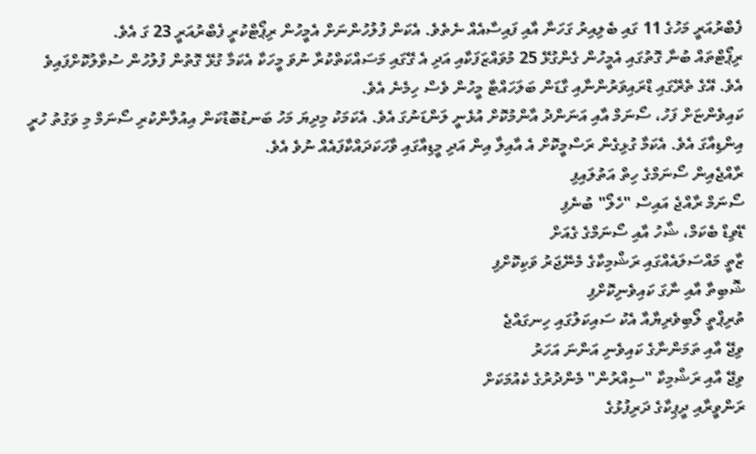ފެބްރުއަރީ މަހުގެ 11 ގައި ބެލިއިރު ގަހަނާ އާއި ފައިސާއެއް ނެތެވެ. އެކަން ފުލުހުންނަށް އެމީހުން ރިޕޯޓްކުރީ ފެބްރުއަރީ 23 ގަ އެވެ.
ރިޕޯޓްތައް ބުނާ ގޮތުގައި އެމީހުން ގެންގުޅޭ 25 މުވައްޒަފަކާއި އަދި އެ ގޭގައި މަސައްކަތްކުރާ ނުވަ މީހަކާ އެކަމާ ގުޅޭ ގޮތުން ފުލުހުން ސުވާލުކޮށްފައިވެ އެވެ. އޭގެ ތެރޭގައި ޑްރައިވަރުންނާއި ގާޑަން ބަލަހައްޓާ މީހުން ވެސް ހިމެނެ އެވެ.
ކައިވެންޏަށް ފަހު، ސޯނަމް އާއި އަނަންދު އާންމުކޮށް އުޅެނީ ލަންޑަނުގަ އެވެ. އެކަމަކު މިދިޔަ މަހު ބަނޑުބޮޑުކަން އިއުލާންކުރި ސޯނަމް މި ވަގުތު ހުރީ އިންޑިއާގަ އެވެ. އެކަމާ ގުޅިގެން ރަސްމީކޮށް އެ އާއިލާ އިން އަދި މީޑިއާގައި ވާހަކަދައްކާފައެއް ނުވެ އެވެ.
ރާއްޖެއިން ސޯނަމްގެ ހިތް އަތުލައިފި
ސޯނަމް ރާއްޖެ އައިސް "ހެލޯ" ބުނެފި
ޑޭވިޑް ބެކަމް، ޝާހު އާއި ސޯނަމްގެ ގެއަށް
ޒާތީ މައްސަލައެއްގައި ރަޝްމިކާގެ މެނޭޖަރު ވަކިކޮށްފި
ޝޮބިތާ އާއި ނާގަ ކައިވެނިކޮށްފި
ތުރިޕްތީ ލޯބިވެރިޔާއާ އެކު ސައިކަލުގައި ހިނގައްޖެ
ވިޖޭ އާއި ތަމަންނާގެ ކައިވެނި އަންނަ އަހަރު
ވިޖޭ އާއި ރަޝްމިކާ "ސިއްރުން" މެންދުރުގެ ކެއުމަކަށް
ރަންވީރާއި ދީޕިކާގެ ދަރިފުޅުގެ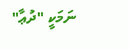ނަމަކީ "ދުޢާ"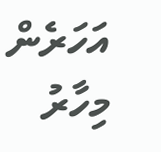އަހަރެން މިހާރު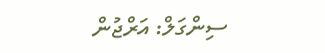ސިންގަލް: އަރްޖުން